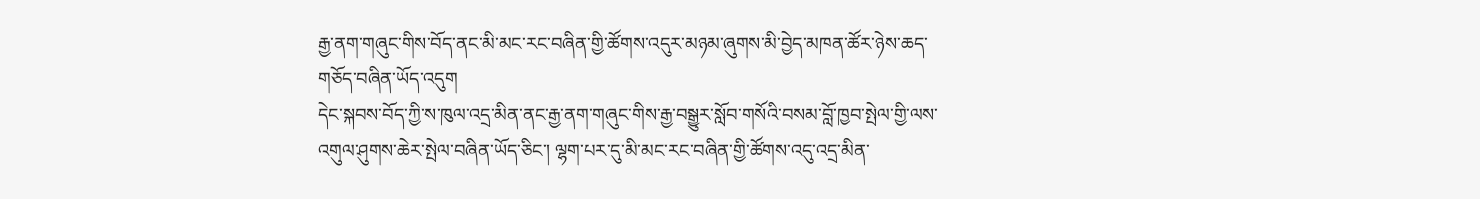རྒྱ་ནག་གཞུང་གིས་བོད་ནང་མི་མང་རང་བཞིན་གྱི་ཚོགས་འདུར་མཉམ་ཞུགས་མི་བྱེད་མཁན་ཚོར་ཉེས་ཆད་གཅོད་བཞིན་ཡོད་འདུག
དེང་སྐབས་བོད་ཀྱི་ས་ཁུལ་འདྲ་མིན་ནང་རྒྱ་ནག་གཞུང་གིས་རྒྱ་བསྒྱུར་སློབ་གསོའི་བསམ་བློ་ཁྱབ་སྤེལ་གྱི་ལས་འགུལ་ཤུགས་ཆེར་སྤེལ་བཞིན་ཡོད་ཅིང་། ལྷག་པར་དུ་མི་མང་རང་བཞིན་གྱི་ཚོགས་འདུ་འདྲ་མིན་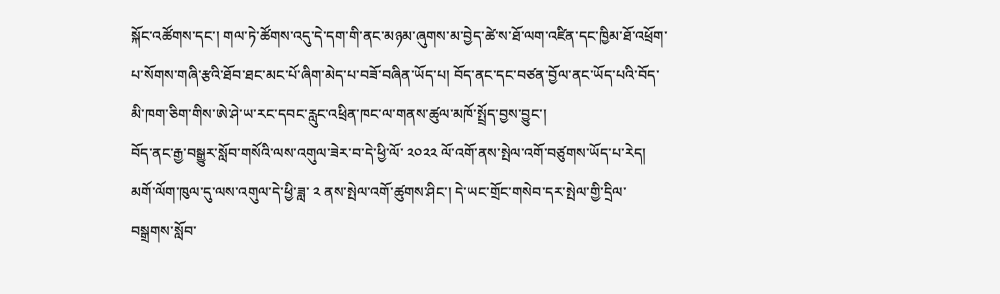སྐོང་འཚོགས་དང་། གལ་ཏེ་ཚོགས་འདུ་དེ་དག་གི་ནང་མཉམ་ཞུགས་མ་བྱེད་ཚེ་ས་ཐོ་ལག་འཛིན་དང་ཁྱིམ་ཐོ་འཕྲོག་པ་སོགས་གཞི་རྩའི་ཐོབ་ཐང་མང་པོ་ཞིག་མེད་པ་བཟོ་བཞིན་ཡོད་པ། བོད་ནང་དང་བཙན་བྱོལ་ནང་ཡོད་པའི་བོད་མི་ཁག་ཅིག་གིས་ཨེ་ཤེ་ཡ་རང་དབང་རླུང་འཕྲིན་ཁང་ལ་གནས་ཚུལ་མཁོ་སྤྲོད་བྱས་བྱུང་།
བོད་ནང་རྒྱ་བསྒྱུར་སློབ་གསོའི་ལས་འགུལ་ཟེར་བ་དེ་ཕྱི་ལོ་ ༢༠༢༢ ལོ་འགོ་ནས་སྤེལ་འགོ་བཙུགས་ཡོད་པ་རེད། མགོ་ལོག་ཁུལ་དུ་ལས་འགུལ་དེ་ཕྱི་ཟླ་ ༢ ནས་སྤེལ་འགོ་ཚུགས་ཤིང་། དེ་ཡང་གྲོང་གསེབ་དར་སྤེལ་གྱི་དྲིལ་བསྒྲགས་སློབ་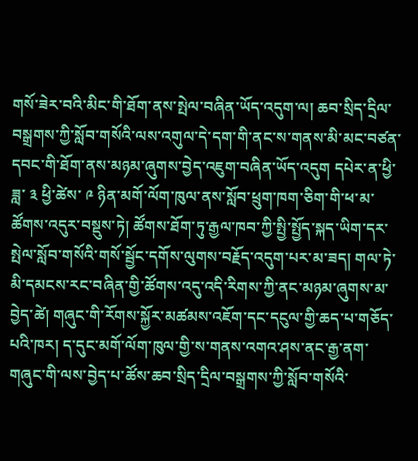གསོ་ཟེར་བའི་མིང་གི་ཐོག་ནས་སྤེལ་བཞིན་ཡོད་འདུག་ལ། ཆབ་སྲིད་དྲིལ་བསྒྲགས་ཀྱི་སློབ་གསོའི་ལས་འགུལ་དེ་དག་གི་ནང་ས་གནས་མི་མང་བཙན་དབང་གི་ཐོག་ནས་མཉམ་ཞུགས་བྱེད་འཇུག་བཞིན་ཡོད་འདུག དཔེར་ན་ཕྱི་ཟླ་ ༣ ཕྱི་ཚེས་ ༩ ཉིན་མགོ་ལོག་ཁུལ་ནས་སློབ་ཕྲུག་ཁག་ཅིག་གི་ཕ་མ་ཚོགས་འདུར་བསྡུས་ཏེ། ཚོགས་ཐོག་ཏུ་རྒྱལ་ཁབ་ཀྱི་སྤྱི་སྤྱོད་སྐད་ཡིག་དར་སྤེལ་སློབ་གསོའི་གསོ་སྦྱོང་དགོས་ལུགས་བརྗོད་འདུག་པར་མ་ཟད། གལ་ཏེ་མི་དམངས་རང་བཞིན་གྱི་ཚོགས་འདུ་འདི་རིགས་ཀྱི་ནང་མཉམ་ཞུགས་མ་བྱེད་ཚེ། གཞུང་གི་རོགས་སྐྱོར་མཚམས་འཇོག་དང་དངུལ་གྱི་ཆད་པ་གཅོད་པའི་ཁར། ད་དུང་མགོ་ལོག་ཁུལ་གྱི་ས་གནས་འགའ་ཤས་ནང་རྒྱ་ནག་གཞུང་གི་ལས་བྱེད་པ་ཚོས་ཆབ་སྲིད་དྲིལ་བསྒྲགས་ཀྱི་སློབ་གསོའི་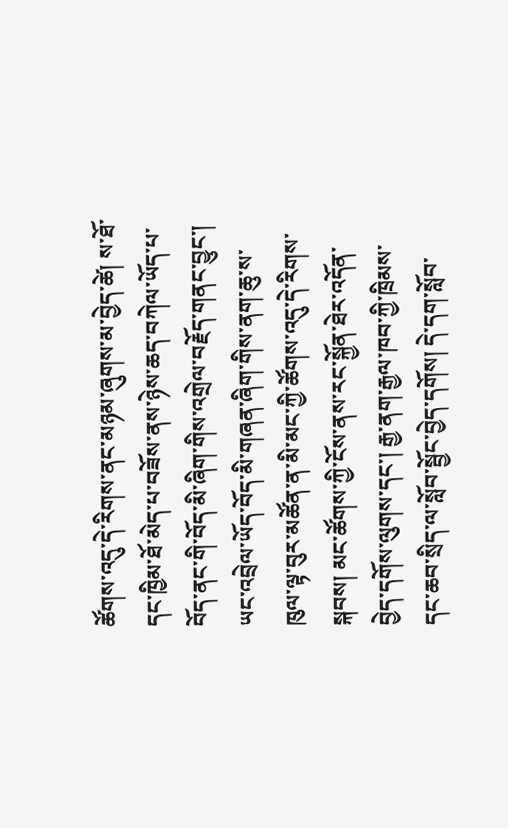ཚོགས་འདུ་དེ་རིགས་ནང་མཉམ་ཞུགས་མ་བྱེད་ཚེ། ས་ཐོ་དང་ཁྱིམ་ཐོ་མེད་པ་བཟོས་ནས་ཉེས་ཆད་བཀེལ་ཡོད་པ་བོད་ནང་གི་བོད་མི་ཞིག་གིས་འགྲེལ་བརྗོད་གནང་བྱུང་།
ཡང་འབྲེལ་ཡོད་བོད་མི་གཞན་ཞིག་གིས་ནག་ཆུ་ས་ཁུལ་ལྟ་བུར་མཚོན་ན་མི་མང་ཀྱི་ཚོགས་འདུ་དེ་རིགས་སྐབས། མང་ཚོགས་ཀྱི་ངོས་ནས་རང་སྐྱོན་ཐེར་འདོན་བྱེད་དགོས་ལུགས་དང་། རྒྱ་ནག་རྒྱལ་ཁབ་ཀྱི་ཁྲིམས་དང་ཆབ་སྲིད་ལ་སློབ་སྦྱོང་བྱེད་དགོས། དེ་དག་སློབ་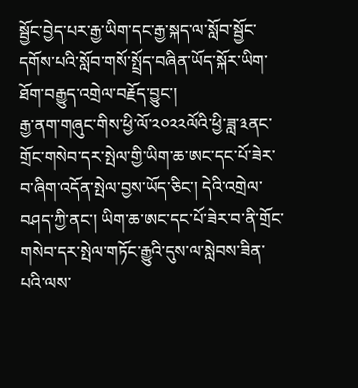སྦྱོང་བྱེད་པར་རྒྱ་ཡིག་དང་རྒྱ་སྐད་ལ་སློབ་སྦྱོང་དགོས་པའི་སློབ་གསོ་སྤྲོད་བཞིན་ཡོད་སྐོར་ཡིག་ཐོག་བརྒྱུད་འགྲེལ་བརྗོད་བྱུང་།
རྒྱ་ནག་གཞུང་གིས་ཕྱི་ལོ་༢༠༢༢ལོའི་ཕྱི་ཟླ་༣ནང་གྲོང་གསེབ་དར་སྤེལ་གྱི་ཡིག་ཆ་ཨང་དང་པོ་ཟེར་བ་ཞིག་འདོན་སྤེལ་བྱས་ཡོད་ཅིང་། དེའི་འགྲེལ་བཤད་ཀྱི་ནང་། ཡིག་ཆ་ཨང་དང་པོ་ཟེར་བ་ནི་གྲོང་གསེབ་དར་སྤེལ་གཏོང་རྒྱུའི་དུས་ལ་སླེབས་ཟིན་པའི་ལས་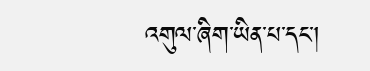འགུལ་ཞིག་ཡིན་པ་དང་།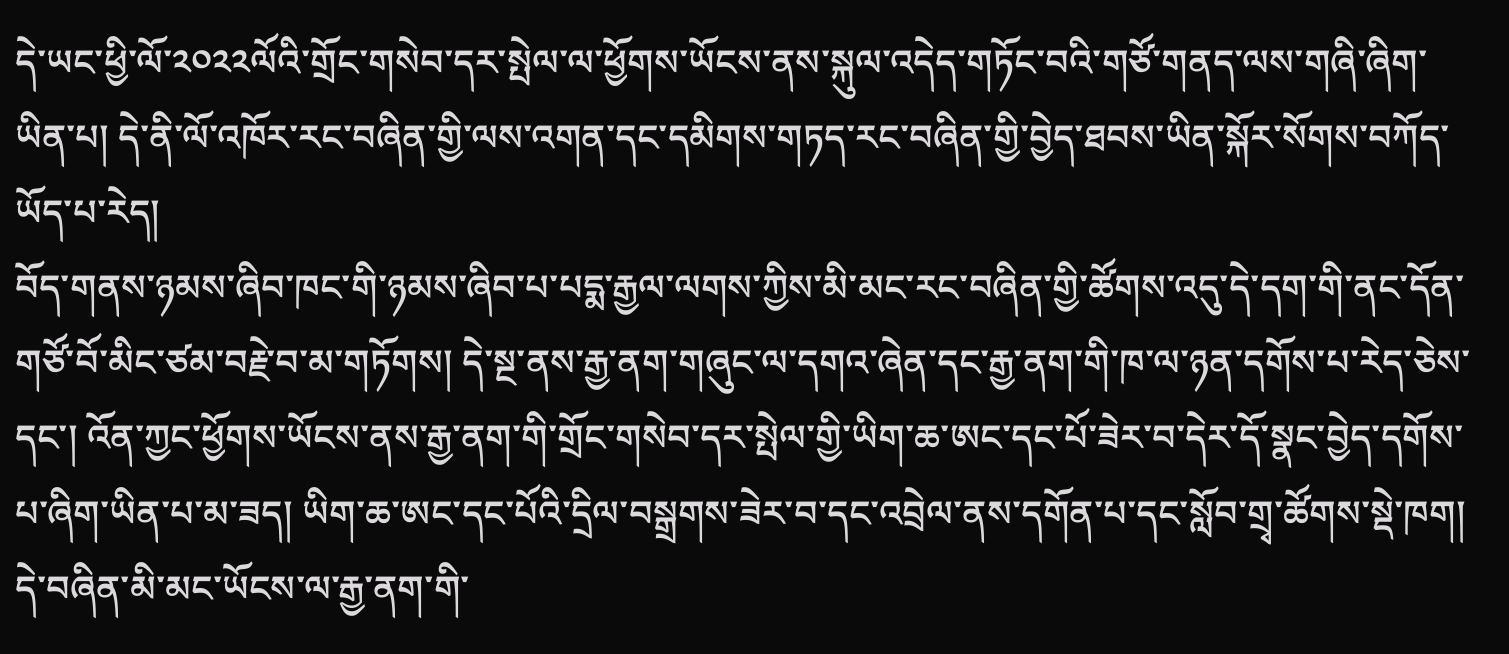དེ་ཡང་ཕྱི་ལོ་༢༠༢༢ལོའི་གྲོང་གསེབ་དར་སྤེལ་ལ་ཕྱོགས་ཡོངས་ནས་སྐུལ་འདེད་གཏོང་བའི་གཙོ་གནད་ལས་གཞི་ཞིག་ཡིན་པ། དེ་ནི་ལོ་འཁོར་རང་བཞིན་གྱི་ལས་འགན་དང་དམིགས་གཏད་རང་བཞིན་གྱི་བྱེད་ཐབས་ཡིན་སྐོར་སོགས་བཀོད་ཡོད་པ་རེད།
བོད་གནས་ཉམས་ཞིབ་ཁང་གི་ཉམས་ཞིབ་པ་པདྨ་རྒྱལ་ལགས་ཀྱིས་མི་མང་རང་བཞིན་གྱི་ཚོགས་འདུ་དེ་དག་གི་ནང་དོན་གཙོ་བོ་མིང་ཙམ་བརྗེ་བ་མ་གཏོགས། དེ་སྔ་ནས་རྒྱ་ནག་གཞུང་ལ་དགའ་ཞེན་དང་རྒྱ་ནག་གི་ཁ་ལ་ཉན་དགོས་པ་རེད་ཅེས་དང་། འོན་ཀྱང་ཕྱོགས་ཡོངས་ནས་རྒྱ་ནག་གི་གྲོང་གསེབ་དར་སྤེལ་གྱི་ཡིག་ཆ་ཨང་དང་པོ་ཟེར་བ་དེར་དོ་སྣང་བྱེད་དགོས་པ་ཞིག་ཡིན་པ་མ་ཟད། ཡིག་ཆ་ཨང་དང་པོའི་དྲིལ་བསྒྲགས་ཟེར་བ་དང་འབྲེལ་ནས་དགོན་པ་དང་སློབ་གྲྭ་ཚོགས་སྡེ་ཁག། དེ་བཞིན་མི་མང་ཡོངས་ལ་རྒྱ་ནག་གི་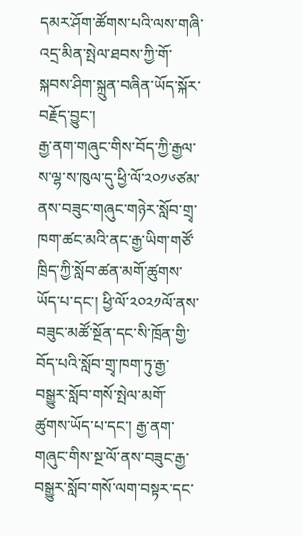དམར་ཤོག་ཚོགས་པའི་ལས་གཞི་འདྲ་མིན་སྤེལ་ཐབས་ཀྱི་གོ་སྐབས་ཤིག་སྐྲུན་བཞིན་ཡོད་སྐོར་བརྗོད་བྱུང་།
རྒྱ་ནག་གཞུང་གིས་བོད་ཀྱི་རྒྱལ་ས་ལྷ་ས་ཁུལ་དུ་ཕྱི་ལོ་༢༠༡༦ཙམ་ནས་བཟུང་གཞུང་གཉེར་སློབ་གྲྭ་ཁག་ཚང་མའི་ནང་རྒྱ་ཡིག་གཙོ་ཁྲིད་ཀྱི་སློབ་ཚན་མགོ་ཚུགས་ཡོད་པ་དང་། ཕྱི་ལོ་༢༠༢༡ལོ་ནས་བཟུང་མཚོ་སྔོན་དང་སི་ཁྲོན་གྱི་བོད་པའི་སློབ་གྲྭ་ཁག་ཏུ་རྒྱ་བསྒྱུར་སློབ་གསོ་སྤེལ་མགོ་ཚུགས་ཡོད་པ་དང་། རྒྱ་ནག་གཞུང་གིས་སྔ་ལོ་ནས་བཟུང་རྒྱ་བསྒྱུར་སློབ་གསོ་ལག་བསྟར་དང་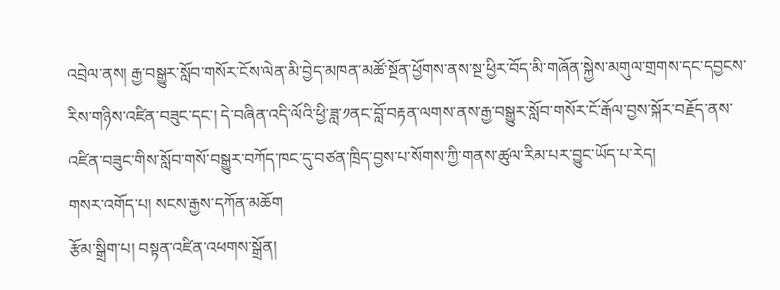འབྲེལ་ནས། རྒྱ་བསྒྱུར་སློབ་གསོར་ངོས་ལེན་མི་བྱེད་མཁན་མཚོ་སྔོན་ཕྱོགས་ནས་སྔ་ཕྱིར་བོད་མི་གཞོན་སྐྱེས་མགུལ་གྲགས་དང་དབྱངས་རིས་གཉིས་འཛིན་བཟུང་དང་། དེ་བཞིན་འདི་ལོའི་ཕྱི་ཟླ་༡ནང་བློ་བརྟན་ལགས་ནས་རྒྱ་བསྒྱུར་སློབ་གསོར་ངོ་རྒོལ་བྱས་སྐོར་བརྗོད་ནས་འཛིན་བཟུང་གིས་སློབ་གསོ་བསྒྱུར་བཀོད་ཁང་དུ་བཙན་ཁྲིད་བྱས་པ་སོགས་ཀྱི་གནས་ཚུལ་རིམ་པར་བྱུང་ཡོད་པ་རེད།
གསར་འགོད་པ། སངས་རྒྱས་དཀོན་མཆོག
རྩོམ་སྒྲིག་པ། བསྟན་འཛིན་འཕགས་སྒྲོན།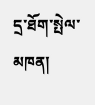དྲ་ཐོག་སྤེལ་མཁན།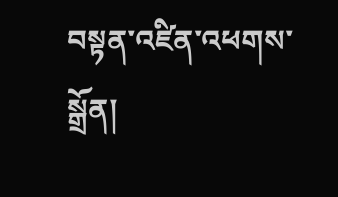བསྟན་འཛིན་འཕགས་སྒྲོན།